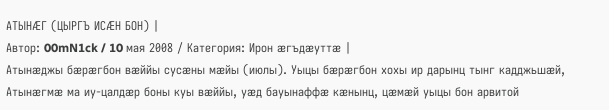АТЫНÆГ (ЦЫРГЪ ИСÆН БОН) |
Автор: 00mN1ck / 10 мая 2008 / Категория: Ирон æгъдæуттæ |
Атынæджы бæрæгбон вæййы сусæны мæйы (июлы). Уыцы бæрæгбон хохы ир дарынц тынг кадджьшæй, Атынæгмæ ма иу-цалдæр боны куы вæййы, уæд бауынаффæ кæнынц, цæмæй уыцы бон арвитой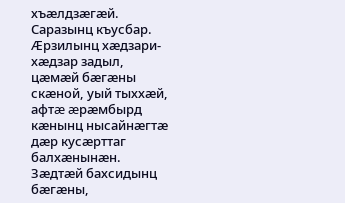хъæлдзæгæй. Саразынц къусбар. Æрзилынц хæдзари-хæдзар задыл, цæмæй бæгæны скæной, уый тыххæй, афтæ æрæмбырд кæнынц нысайнæгтæ дæр кусæрттаг балхæнынæн. Зæдтæй бахсидынц бæгæны,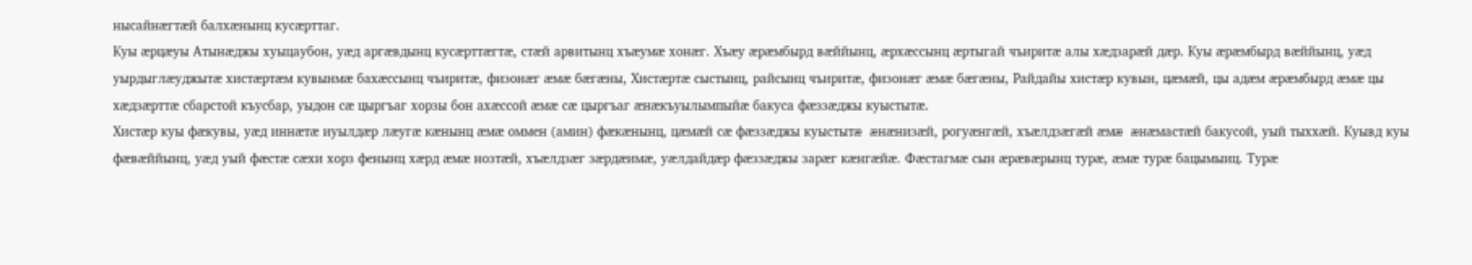нысайнæгтæй балхæнынц кусæрттаг.
Куы æрцæуы Атынæджы хуыцаубон, уæд аргæвдынц кусæрттæгтæ, стæй арвитынц хъæумæ хонæг. Хъæу æрæмбырд вæййынц, æрхæссынц æртыгай чъиритæ алы хæдзарæй дæр. Куы æрæмбырд вæййынц, уæд уырдыглæуджытæ хистæртæм кувынмæ бахæссынц чъиритæ, физонæг æмæ бæгæны, Хистæртæ сыстынц, райсынц чъиритæ, физонæг æмæ бæгæны, Райдайы хистæр кувын, цæмæй, цы адæм æрæмбырд æмæ цы хæдзæрттæ сбарстой къусбар, уыдон сæ цыргъаг хорзы бон ахæссой æмæ сæ цыргъаг æнæкъуылымпыйæ бакуса фæззæджы куыстытæ.
Хистæр куы фæкувы, уæд иннæтæ иуылдæр лæугæ кæнынц æмæ оммен (амин) фæкæнынц, цæмæй сæ фæззæджы куыстытæ æнæнизæй, рогуæнгæй, хъæлдзæгæй æмæ æнæмастæй бакусой, уый тыххæй. Куывд куы фæвæййынц, уæд уый фæстæ сæхи хорз фенынц хæрд æмæ нозтæй, хъæлдзæг зæрдæимæ, уæлдайдæр фæззæджы зарæг кæнгæйæ. Фæстагмæ сын æрæвæрынц турæ, æмæ турæ бацымыиц. Турæ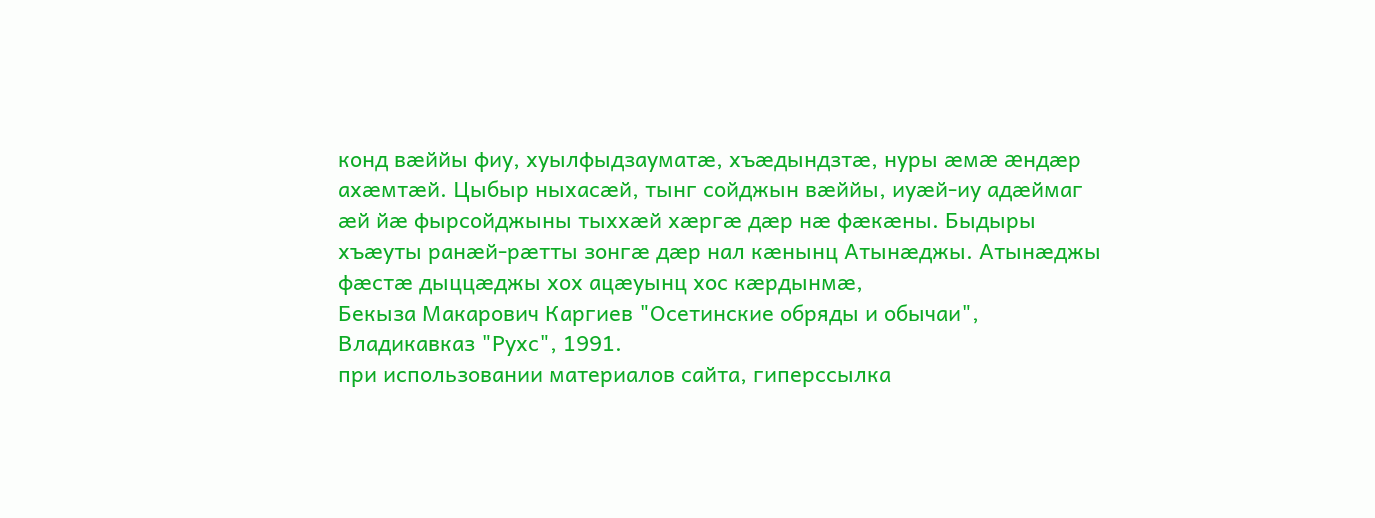конд вæййы фиу, хуылфыдзауматæ, хъæдындзтæ, нуры æмæ æндæр ахæмтæй. Цыбыр ныхасæй, тынг сойджын вæййы, иуæй-иу адæймаг æй йæ фырсойджыны тыххæй хæргæ дæр нæ фæкæны. Быдыры хъæуты ранæй-рæтты зонгæ дæр нал кæнынц Атынæджы. Атынæджы фæстæ дыццæджы хох ацæуынц хос кæрдынмæ,
Бекыза Макарович Каргиев "Осетинские обряды и обычаи", Владикавказ "Рухс", 1991.
при использовании материалов сайта, гиперссылка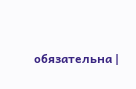обязательна |